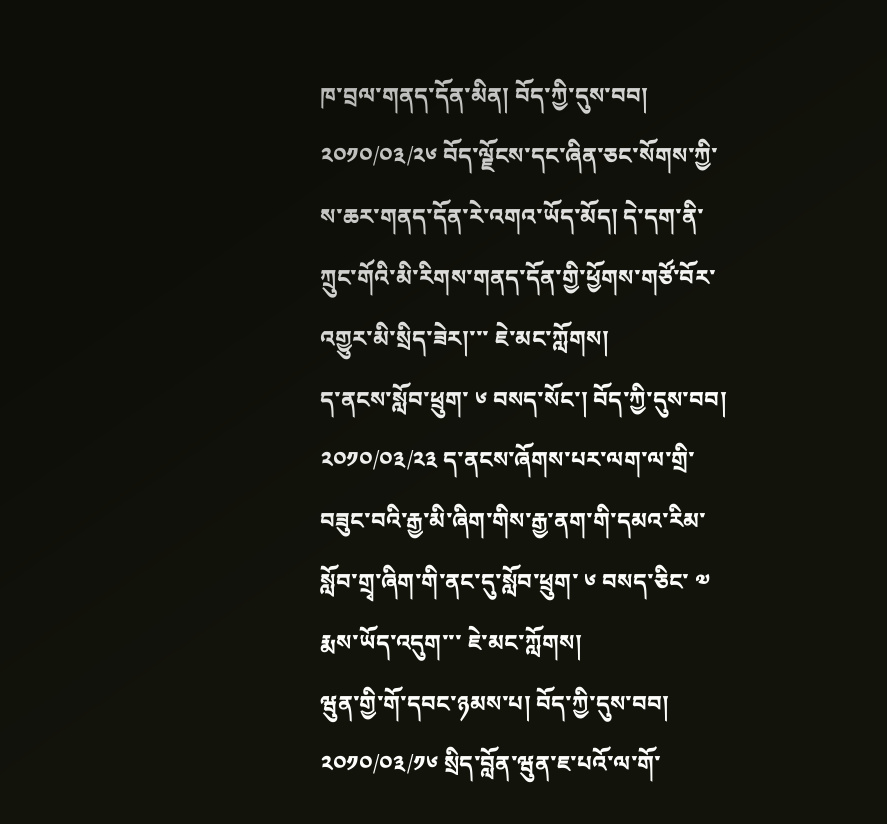ཁ་བྲལ་གནད་དོན་མིན། བོད་ཀྱི་དུས་བབ། ༢༠༡༠/༠༣/༢༦ བོད་ལྗོངས་དང་ཞིན་ཅང་སོགས་ཀྱི་ས་ཆར་གནད་དོན་རེ་འགའ་ཡོད་མོད། དེ་དག་ནི་ཀྲུང་གོའི་མི་རིགས་གནད་དོན་གྱི་ཕྱོགས་གཙོ་བོར་འགྱུར་མི་སྲིད་ཟེར།་་་ ཇེ་མང་ཀློགས།
ད་ནངས་སློབ་ཕྲུག་ ༦ བསད་སོང་། བོད་ཀྱི་དུས་བབ། ༢༠༡༠/༠༣/༢༣ ད་ནངས་ཞོགས་པར་ལག་ལ་གྲི་བཟུང་བའི་རྒྱ་མི་ཞིག་གིས་རྒྱ་ནག་གི་དམའ་རིམ་སློབ་གྲྭ་ཞིག་གི་ནང་དུ་སློབ་ཕྲུག་ ༦ བསད་ཅིང་ ༧ རྨས་ཡོད་འདུག་་་ ཇེ་མང་ཀློགས།
ཝུན་གྱི་གོ་དབང་ཉམས་པ། བོད་ཀྱི་དུས་བབ། ༢༠༡༠/༠༣/༡༦ སྲིད་བློན་ཝུན་ཇ་པའོ་ལ་གོ་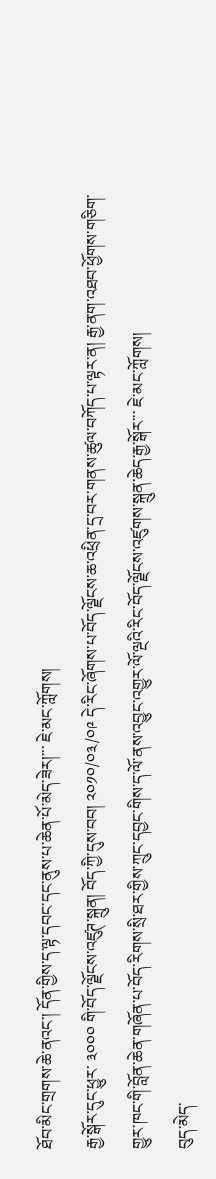ཐོབ་མིང་གྲགས་ཆེ་ནའང་། དོན་གྱིས་ད་ལྟ་དབང་དང་ནུས་པ་ཆེན་པོ་མེད་ཟེར།་་་ ཇེ་མང་ཀློགས།
རྒྱ་སྒོར་དུང་ཕྱུར་ ༣༠༠༠ གི་བོད་ལྗོངས་འཛུཊ་སྐྲུན། བོད་ཀྱི་དུས་བབ། ༢༠༡༠/༠༣/༠༩ དེ་རིང་ཞོགས་པ་བོད་ལྗོངས་ཆ་འཕྲིན་དྲ་བར་གནས་ཚུལ་བཀོད་པ་ལྟར་ན། རྒྱ་ནག་འཐབ་ཕྱོགས་གཅིག་གྱུར་ཁང་གི་བློན་ཆེན་གཞོན་པ་བོད་རིགས་སྲི་ཐར་གྱིས་ཀྲུང་དབྱང་གིས་ད་ལོ་ནས་འབྱུང་འགྱུར་ལོ་ལྔའི་རིང་བོད་ལྗོངས་འཛུགས་སྐྲུན་ཆེད་རྒྱ་སྒོར་་་ ཇེ་མང་ཀློགས།
བུད་མེད་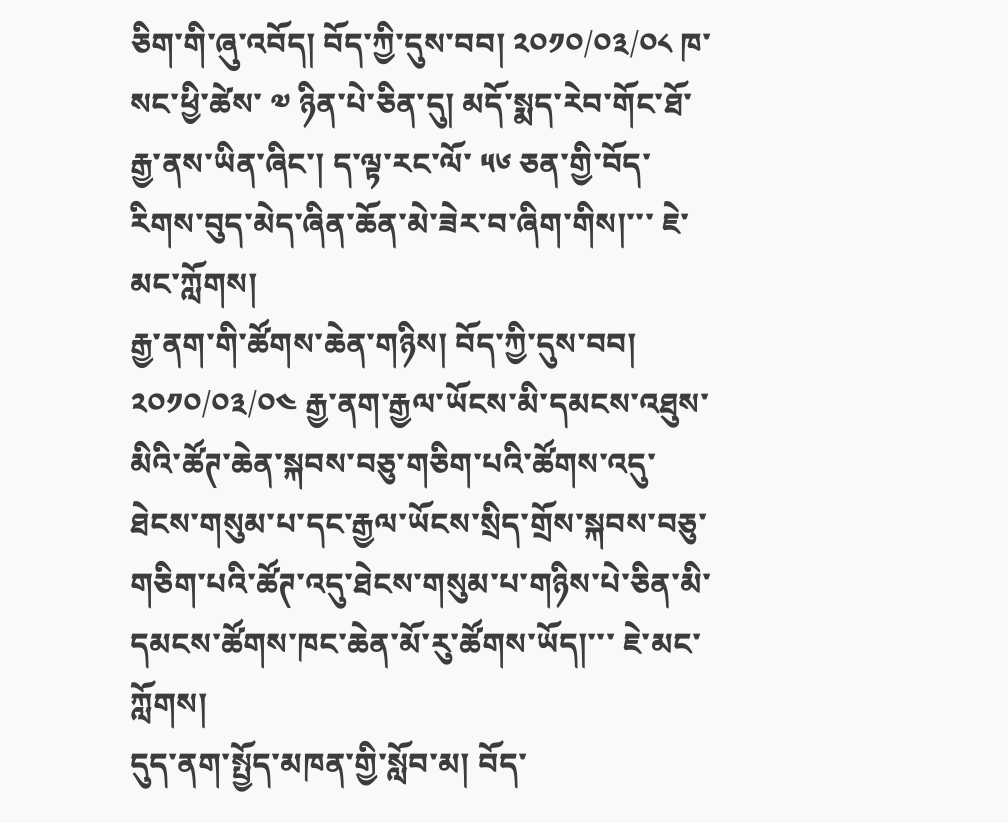ཅིག་གི་ཞུ་འབོད། བོད་ཀྱི་དུས་བབ། ༢༠༡༠/༠༣/༠༨ ཁ་སང་ཕྱི་ཚེས་ ༧ ཉིན་པེ་ཅིན་དུ། མདོ་སྨད་རེབ་གོང་ཐོ་རྒྱ་ནས་ཡིན་ཞིང་། ད་ལྟ་རང་ལོ་ ༥༦ ཅན་གྱི་བོད་རིགས་བུད་མེད་ཞིན་ཆོན་མེ་ཟེར་བ་ཞིག་གིས།་་་ ཇེ་མང་ཀློགས།
རྒྱ་ནག་གི་ཚོགས་ཆེན་གཉིས། བོད་ཀྱི་དུས་བབ། ༢༠༡༠/༠༣/༠༤ རྒྱ་ནག་རྒྱལ་ཡོངས་མི་དམངས་འཐུས་མིའི་ཚོཊ་ཆེན་སྐབས་བཅུ་གཅིག་པའི་ཚོགས་འདུ་ཐེངས་གསུམ་པ་དང་རྒྱལ་ཡོངས་སྲིད་གྲོས་སྐབས་བཅུ་གཅིག་པའི་ཚོཊ་འདུ་ཐེངས་གསུམ་པ་གཉིས་པེ་ཅིན་མི་དམངས་ཚོགས་ཁང་ཆེན་མོ་རུ་ཚོགས་ཡོད།་་་ ཇེ་མང་ཀློགས།
དུད་ནག་སྤྱོད་མཁན་གྱི་སློབ་མ། བོད་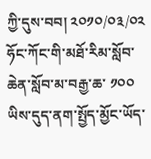ཀྱི་དུས་བབ། ༢༠༡༠/༠༣/༠༢ ཧོང་ཀོང་གི་མཐོ་རིམ་སློབ་ཆེན་སློབ་མ་བརྒྱ་ཆ་ ༡༠༠ ཡིས་དུད་ནག་སྤྱོད་མྱོང་ཡོད་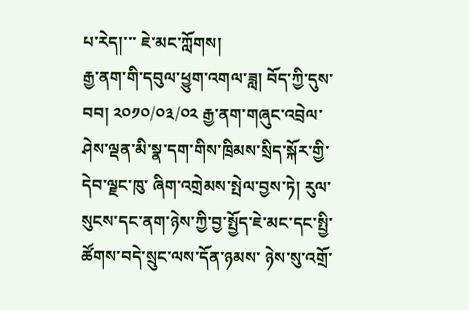པ་རེད།་་་ ཇེ་མང་ཀློགས།
རྒྱ་ནག་གི་དབུལ་ཕྱུག་འགལ་ཟླ། བོད་ཀྱི་དུས་བབ། ༢༠༡༠/༠༣/༠༢ རྒྱ་ནག་གཞུང་འབྲེལ་ཤེས་ལྡན་མི་སྣ་དག་གིས་ཁྲིམས་སྲིད་སྐོར་གྱི་དེབ་ལྗང་ཁུ་ ཞིག་འགྲེམས་སྤེལ་བྱས་ཏེ། རུལ་སུངས་དང་ནག་ཉེས་ཀྱི་བྱ་སྤྱོད་ཇེ་མང་དང་སྤྱི་ཚོགས་བདེ་སྲུང་ལས་དོན་ཉམས་ ཉེས་སུ་འགྲོ་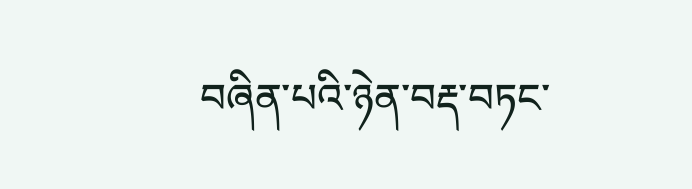བཞིན་པའི་ཉེན་བརྡ་བཏང་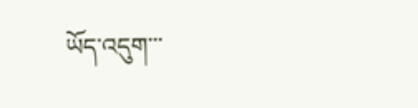ཡོད་འདུག་་་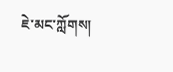ཇེ་མང་ཀློགས།